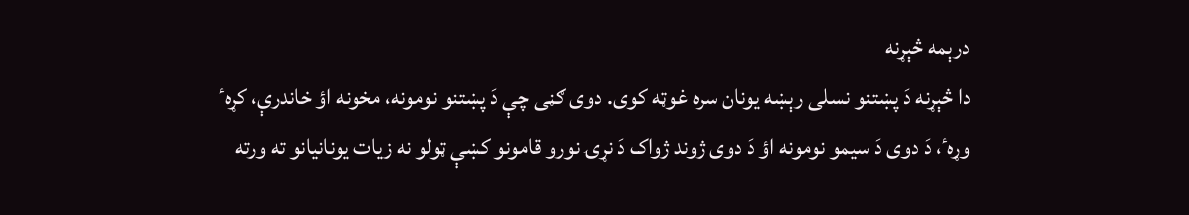درېمه څېړنه
دا څېړنه دَ پښتنو نسلى رېښه يونان سره غوټه کوى. دوى ګڼى چې دَ پښتنو نومونه، مخونه اؤ خاندرې، کړهٴ وړهٴ، دَ دوى دَ سيمو نومونه اؤ دَ دوى ژوند ژواک دَ نړۍ نورو قامونو کښې ټولو نه زيات يونانيانو ته ورته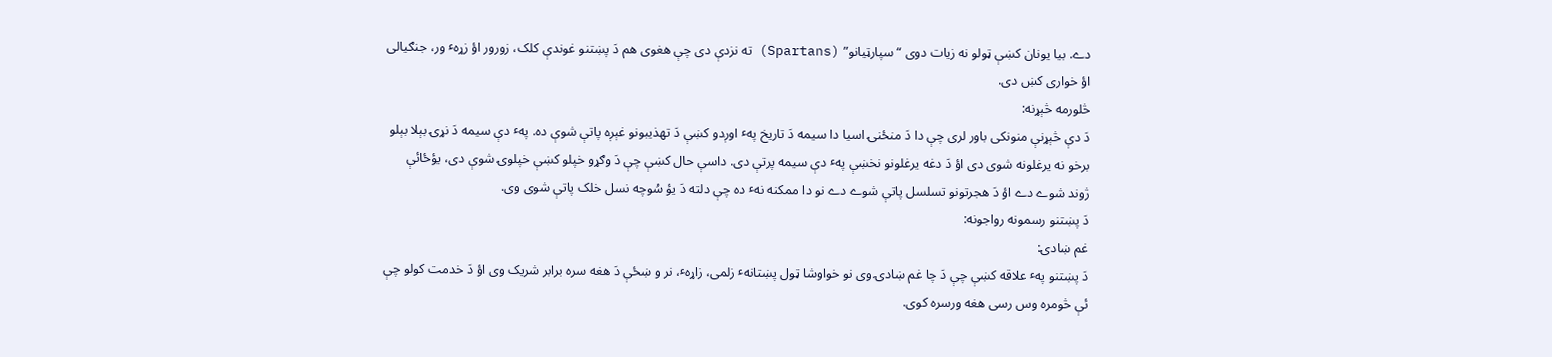دے. بيا يونان کښې ټولو نه زيات دوى “سپارټيانو” (Spartans) ته نزدې دى چې هغوى هم دَ پښتنو غوندې کلک، زورور اؤ زړهٴ ور، جنګيالى اؤ خوارى کښ دى.
څلورمه څېړنه:
دَ دې څېړنې منونکى باور لرى چې دا دَ منځنۍ اسيا دا سيمه دَ تاريخ پهٴ اوږدو کښې دَ تهذيبونو غېږه پاتې شوې ده. پهٴ دې سيمه دَ نړۍ بېلا بېلو برخو نه يرغلونه شوى دى اؤ دَ دغه يرغلونو نخښې پهٴ دې سيمه پرتې دى. داسې حال کښې چې دَ وګړو خپلو کښې خپلوۍ شوې دى، يؤځائې ژوند شوے دے اؤ دَ هجرتونو تسلسل پاتې شوے دے نو دا ممکنه نهٴ ده چې دلته دَ يؤ سُوچه نسل خلک پاتې شوى وى.
دَ پښتنو رسمونه رواجونه:
غم ښادۍ:
دَ پښتنو پهٴ علاقه کښې چې دَ چا غم ښادۍ وى نو خواوشا ټول پښتانهٴ زلمى، زاړهٴ، نر و ښځې دَ هغه سره برابر شريک وى اؤ دَ خدمت کولو چې ئې څومره وس رسى هغه ورسره کوى.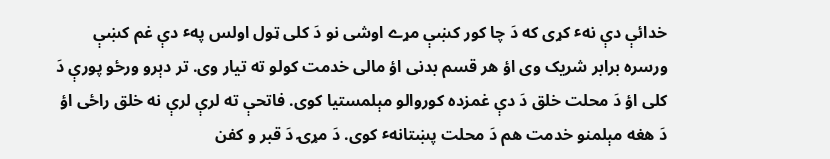خدائې دې نهٴ کړى که دَ چا کور کښې مړے اوشى نو دَ کلى ټول اولس پهٴ دې غم کښې ورسره برابر شريک وى اؤ هر قسم بدنى اؤ مالى خدمت کولو ته تيار وى. تر دېرو ورځو پورې دَ کلى اؤ دَ محلت خلق دَ دې غمزده کوروالو مېلمستيا کوى. فاتحې ته لرې لرې نه خلق راځى اؤ دَ هغه مېلمنو خدمت هم دَ محلت پښتانهٴ کوى. دَ مړۍ دَ قبر و کفن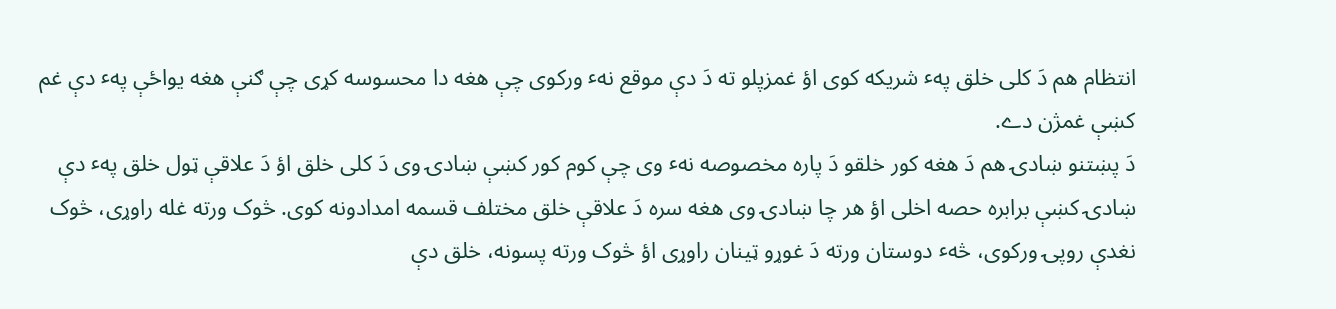انتظام هم دَ کلى خلق پهٴ شريکه کوى اؤ غمزپلو ته دَ دې موقع نهٴ ورکوى چې هغه دا محسوسه کړى چې ګنې هغه يواځې پهٴ دې غم کښې غمژن دے.
دَ پښتنو ښادۍ هم دَ هغه کور خلقو دَ پاره مخصوصه نهٴ وى چې کوم کور کښې ښادۍ وى دَ کلى خلق اؤ دَ علاقې ټول خلق پهٴ دې ښادۍ کښې برابره حصه اخلى اؤ هر چا ښادۍ وى هغه سره دَ علاقې خلق مختلف قسمه امدادونه کوى. څوک ورته غله راوړى، څوک نغدې روپۍ ورکوى، څهٴ دوستان ورته دَ غوړو ټينان راوړى اؤ څوک ورته پسونه، خلق دې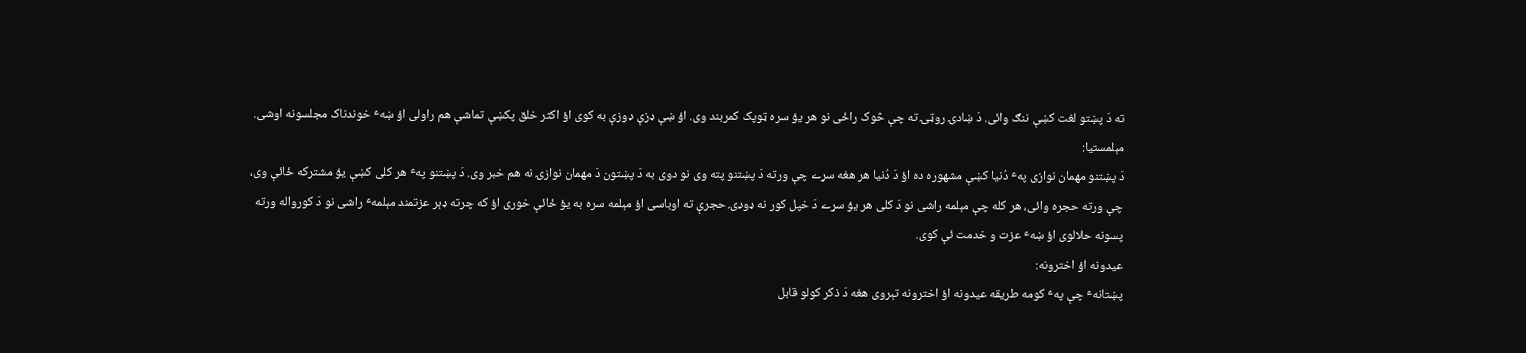ته دَ پښتو لغت کښې ننګ وائى. دَ ښادۍ روټۍ ته چې څوک راځى نو هر يؤ سره ټوپک کمربند وى. اؤ ښې ډزې ډوزې به کوى اؤ اکثر خلق پکښې تماشې هم راولى اؤ ښهٴ خوندناک مجلسونه اوشى.
مېلمستيا:
دَ پښتنو مهمان نوازى پهٴ دُنيا کښې مشهوره ده اؤ دَ دُنيا هر هغه سړے چې ورته دَ پښتنو پته وى نو دوى به دَ پښتون دَ مهمان نوازۍ نه هم خبر وى. دَ پښتنو پهٴ هر کلى کښې يؤ مشترکه ځائې وى، چې ورته حجره وائى، هر کله چې مېلمه راشى نو دَ کلى هر يؤ سړے دَ خپل کور نه ډوډۍ حجرې ته اوباسى اؤ مېلمه سره به يؤ ځائې خورى اؤ که چرته ډېر عزتمند مېلمهٴ راشى نو دَ کورواله ورته پسونه حلالوى اؤ ښهٴ عزت و خدمت ئې کوى.
عيدونه اؤ اخترونه:
پښتانهٴ چې پهٴ کومه طريقه عيدونه اؤ اخترونه تېروى هغه دَ ذکر کولو قابل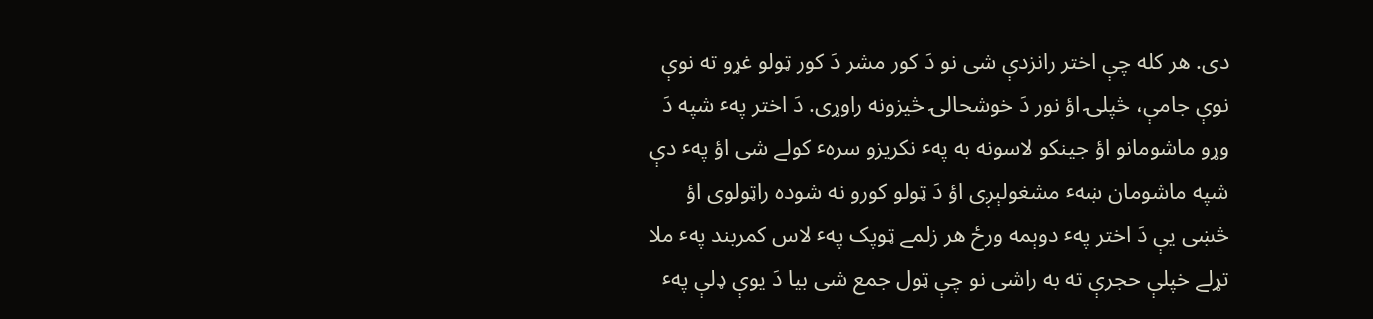دى. هر کله چې اختر رانزدې شى نو دَ کور مشر دَ کور ټولو غړو ته نوې نوې جامې، څپلۍ اؤ نور دَ خوشحالۍ څيزونه راوړى. دَ اختر پهٴ شپه دَ وړو ماشومانو اؤ جينکو لاسونه به پهٴ نکريزو سرهٴ کولے شى اؤ پهٴ دې شپه ماشومان ښهٴ مشغولېږى اؤ دَ ټولو کورو نه شوده راټولوى اؤ څښى يې دَ اختر پهٴ دوېمه ورځ هر زلمے ټوپک پهٴ لاس کمربند پهٴ ملا تړلے خپلې حجرې ته به راشى نو چې ټول جمع شى بيا دَ يوې ډلې پهٴ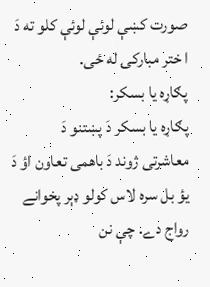صورت کښې لوئې لوئې کلو ته دَ ا ختر مبارکۍ له ځى.
پګاړه يا بسکر:
پګاړه يا بسکر دَ پښتنو دَ معاشرتى ژوند دَ باهمى تعاون اؤ دَ يؤ بل سره لاس کولو ډېر پخوانے رواج دے. چې نن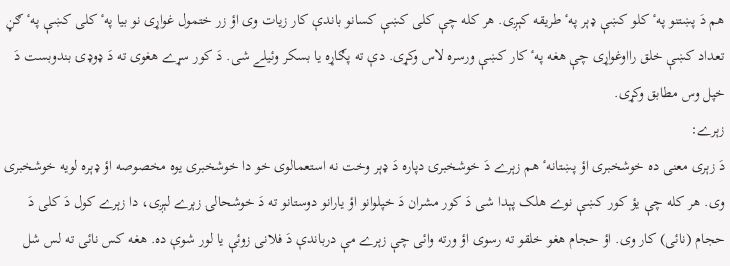هم دَ پښتنو پهٴ کلو کښې ډېر پهٴ طريقه کېږى. هر کله چې کلى کښې کسانو باندې کار زيات وى اؤ زر ختمول غواړى نو بيا پهٴ کلى کښې پهٴ ګڼ تعداد کښې خلق رااوغواړى چې هغه پهٴ کار کښې ورسره لاس وکړى. دې ته پګاړه يا بسکر وئيلے شى. دَ کور سړے هغوى ته دَ ډوډۍ بندوبست دَ خپل وس مطابق وکړى.
زېرے:
دَ زېرى معنى ده خوشخبرى اؤ پښتانهٴ هم زېرے دَ خوشخبرۍ دپاره دَ ډېر وخت نه استعمالوى خو دا خوشخبرى يوه مخصوصه اؤ ډېره لويه خوشخبرى وى. هر کله چې يؤ کور کښې نوے هلک پېدا شى دَ کور مشران دَ خپلوانو اؤ يارانو دوستانو ته دَ خوشحالۍ زېرے لېږى، دا زېرے کول دَ کلى دَ حجام (نائى) کار وى. اؤ حجام هغو خلقو ته رسوى اؤ ورته وائى چې زېرے مې درباندې دَ فلانى زوئې يا لور شوې ده. هغه کس نائى ته لس شل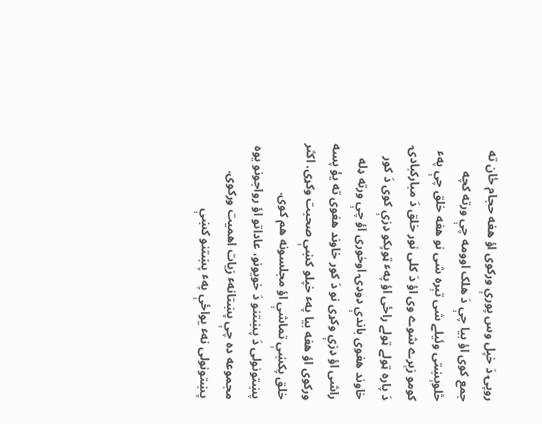روپۍ دَ خپل وس پورې ورکوى اؤ هغه حجام ځان ته جمع کوى اؤ بيا چې دَ هلک اوومه چې ورته کچه څلوېښتى وئيلے شى تېره شى نو هغه خلق چې پهٴ کومو زېرے شوے وى اؤ دَ کلى نور خلق دَ مبارکبادۍ دَ پاره ټولے ټولے راځى اؤ پهٴ ټوپکو ډزې کوى دَ کور خاوند هغوى باندې ډوډۍ اوخورى اؤ چې ورته ډله راشى اؤ ډزې وکړى نو دَ کور خاوند هغوى ته يؤ پسه ورکوى اؤ هغه بيا پهٴ خپلو کښې صحبت وکړى. اکثر خلق پکښې تماشې اؤ مجلسونه هم کوى.
پښتونولى دَ پښتنو دَ خويونو، عاداتو اؤ رواجونو يوه مجموعه ده چې پښتانهٴ زيات اهميت ورکوى. پښتونولى نهٴ يواځې پهٴ پښتنو کښې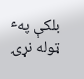بلکې پهٴ ټوله نړۍ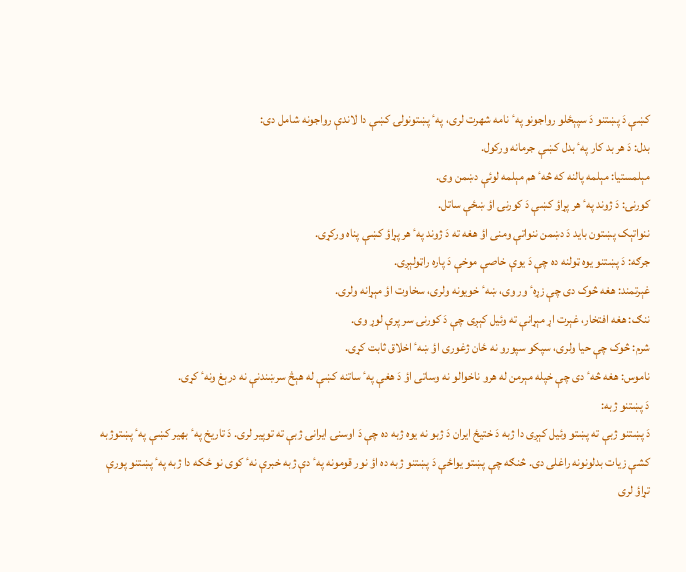کښې دَ پښتنو دَ سپېځلو رواجونو پهٴ نامه شهرت لرى، پهٴ پښتونولۍ کښې دا لاندې رواجونه شامل دى:
بدل: دَ هر بد کار پهٴ بدل کښې جرمانه ورکول.
مېلمستيا: مېلمه پالنه که څهٴ هم مېلمه لوئې دښمن وى.
کورنۍ: دَ ژوند پهٴ هر پړاؤ کښې دَ کورنۍ اؤ ښځې ساتل.
ننواتېک پښتون بايد دَ دښمن ننواتې ومنى اؤ هغه ته دَ ژوند پهٴ هر پړاؤ کښې پناه ورکړى.
جرګه: دَ پښتنو يوه ټولنه ده چې دَ يوې خاصې موخې دَ پاره راټولېږى.
غېرتمند: هغه څوک دى چې زړهٴ ور وى، ښهٴ خويونه ولرى، سخاوت اؤ مېړانه ولرى.
ننګ: هغه افتخار، غېرت اړ مېړانې ته وئيل کېږى چې دَ کورنۍ سر پرې لوړ وى.
شرم: څوک چې حيا ولرى، سپکو سپورو نه ځان ژغورى اؤ ښهٴ اخلاق ثابت کړى.
ناموس: هغه څهٴ دى چې خپله مېرمن له هرو ناخوالو نه وساتى اؤ دَ هغې پهٴ ساتنه کښې له هېڅ سرښندنې نه درېغ ونهٴ کړى.
دَ پښتنو ژبه:
دَ پښتنو ژبې ته پښتو وئيل کېږى دا ژبه دَ ختيځ ايران دَ ژبو نه يوه ژبه ده چې دَ اوسنۍ ايرانۍ ژبې ته توپير لرى. دَ تاريخ پهٴ بهير کښې پهٴ پښتوژبه کشې زيات بدلونونه راغلى دى. څنګه چې پښتو يواځې دَ پښتنو ژبه ده اؤ نور قومونه پهٴ دې ژبه خبرې نهٴ کوى نو ځکه دا ژبه پهٴ پښتنو پورې تړاؤ لرى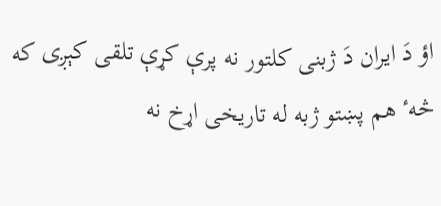اؤ دَ ايران دَ ژبنى کلتور نه پرې کړې تلقى کېږى که څهٴ هم پښتو ژبه له تاريخى اړخ نه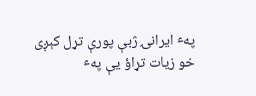پهٴ ايرانۍ ژبې پورې تړل کېږى خو زيات تړاؤ يې پهٴ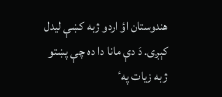هندوستان اؤ اردو ژبه کښې ليدل کېږى. دَ دې مانا دا ده چې پښتو ژبه زيات پهٴ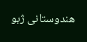هندوستانى ژبو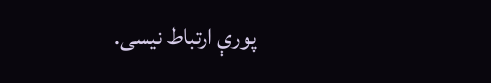پورې ارتباط نيسى.